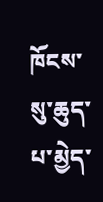ཁོངས་སུ་ཆུད་པ་མྱེད་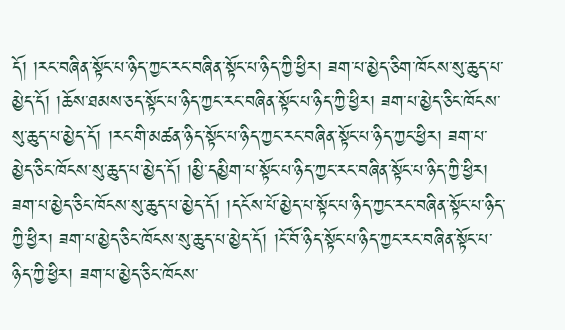དོ། །རང་བཞིན་སྟོང་པ་ཉིད་ཀྱང་རང་བཞིན་སྟོང་པ་ཉིད་ཀྱི་ཕྱིར། ཟག་པ་མྱེད་ཅིག་ཁོངས་སུ་ཆུད་པ་མྱེད་དོ། །ཆོས་ཐམས་ཅད་སྟོང་པ་ཉིད་ཀྱང་རང་བཞིན་སྟོང་པ་ཉིད་ཀྱི་ཕྱིར། ཟག་པ་མྱེད་ཅིང་ཁོངས་སུ་ཆུད་པ་མྱེད་དོ། །རང་གི་མཚན་ཉིད་སྟོང་པ་ཉིད་ཀྱང་རང་བཞིན་སྟོང་པ་ཉིད་ཀྱང་ཕྱིར། ཟག་པ་མྱེད་ཅིང་ཁོངས་སུ་ཆུད་པ་མྱེད་དོ། །མྱི་དམྱིག་པ་སྟོང་པ་ཉིད་ཀྱང་རང་བཞིན་སྟོང་པ་ཉིད་ཀྱི་ཕྱིར། ཟག་པ་མྱེད་ཅིང་ཁོངས་སུ་ཆུད་པ་མྱེད་དོ། །དངོས་པོ་མྱེད་པ་སྟོང་པ་ཉིད་ཀྱང་རང་བཞིན་སྟོང་པ་ཉིད་ཀྱི་ཕྱིར། ཟག་པ་མྱེད་ཅིང་ཁོངས་སུ་ཆུད་པ་མྱེད་དོ། །ངོ་བོ་ཉིད་སྟོང་པ་ཉིད་ཀྱང་རང་བཞིན་སྟོང་པ་ཉིད་ཀྱི་ཕྱིར། ཟག་པ་མྱེད་ཅིང་ཁོངས་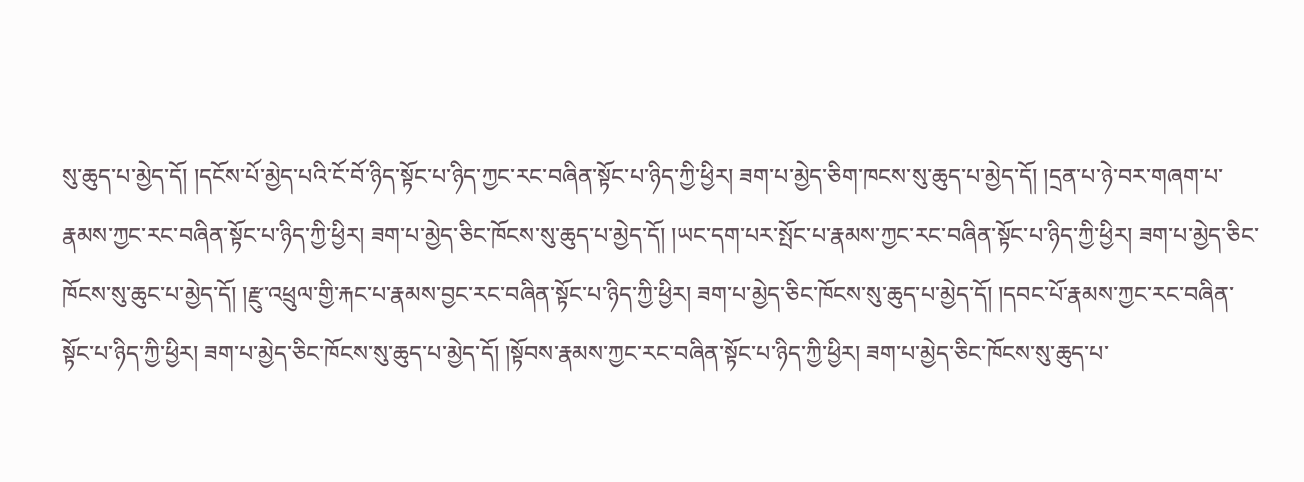སུ་ཆུད་པ་མྱེད་དོ། །དངོས་པོ་མྱེད་པའི་ངོ་བོ་ཉིད་སྟོང་པ་ཉིད་ཀྱང་རང་བཞིན་སྟོང་པ་ཉིད་ཀྱི་ཕྱིར། ཟག་པ་མྱེད་ཅིག་ཁངས་སུ་ཆུད་པ་མྱེད་དོ། །དྲན་པ་ཉེ་བར་གཞག་པ་རྣམས་ཀྱང་རང་བཞིན་སྟོང་པ་ཉིད་ཀྱི་ཕྱིར། ཟག་པ་མྱེད་ཅིང་ཁོངས་སུ་ཆུད་པ་མྱེད་དོ། །ཡང་དག་པར་སྤོང་པ་རྣམས་ཀྱང་རང་བཞིན་སྟོང་པ་ཉིད་ཀྱི་ཕྱིར། ཟག་པ་མྱེད་ཅིང་ཁོངས་སུ་ཆུང་པ་མྱེད་དོ། །རྫུ་འཕྲུལ་གྱི་རྐང་པ་རྣམས་བྱང་རང་བཞིན་སྟོང་པ་ཉིད་ཀྱི་ཕྱིར། ཟག་པ་མྱེད་ཅིང་ཁོངས་སུ་ཆུད་པ་མྱེད་དོ། །དབང་པོ་རྣམས་ཀྱང་རང་བཞིན་སྟོང་པ་ཉིད་ཀྱི་ཕྱིར། ཟག་པ་མྱེད་ཅིང་ཁོངས་སུ་ཆུད་པ་མྱེད་དོ། །སྟོབས་རྣམས་ཀྱང་རང་བཞིན་སྟོང་པ་ཉིད་ཀྱི་ཕྱིར། ཟག་པ་མྱེད་ཅིང་ཁོངས་སུ་ཆུད་པ་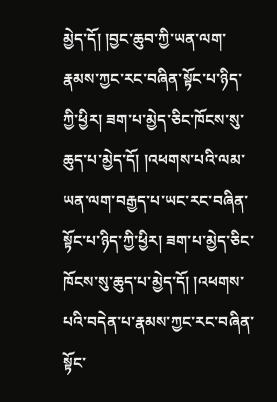མྱེད་དོ། །བྱང་ཆུབ་ཀྱི་ཡན་ལག་རྣམས་ཀྱང་རང་བཞིན་སྟོང་པ་ཉིད་ཀྱི་ཕྱིར། ཟག་པ་མྱེད་ཅིང་ཁོངས་སུ་ཆུད་པ་མྱེད་དོ། །འཕགས་པའི་ལམ་ཡན་ལག་བརྒྱད་པ་ཡང་རང་བཞིན་སྟོང་པ་ཉིད་ཀྱི་ཕྱིར། ཟག་པ་མྱེད་ཅིང་ཁོངས་སུ་ཆུད་པ་མྱེད་དོ། །འཕགས་པའི་བདེན་པ་རྣམས་ཀྱང་རང་བཞིན་སྟོང་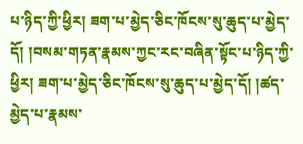པ་ཉིད་ཀྱི་ཕྱིར། ཟག་པ་མྱེད་ཅིང་ཁོངས་སུ་ཆུད་པ་མྱེད་དོ། །བསམ་གཏན་རྣམས་ཀྱང་རང་བཞིན་སྟོང་པ་ཉིད་ཀྱི་ཕྱིར། ཟག་པ་མྱེད་ཅིང་ཁོངས་སུ་ཆུད་པ་མྱེད་དོ། །ཚད་མྱེད་པ་རྣམས་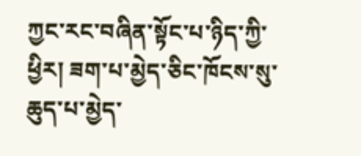ཀྱང་རང་བཞིན་སྟོང་པ་ཉིད་ཀྱི་ཕྱིར། ཟག་པ་མྱེད་ཅིང་ཁོངས་སུ་ཆུད་པ་མྱེད་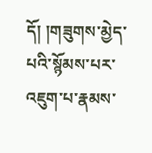དོ། །གཟུགས་མྱེད་པའི་སྙོམས་པར་འཇུག་པ་རྣམས་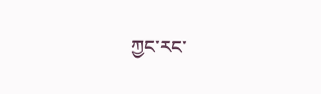ཀྱང་རང་